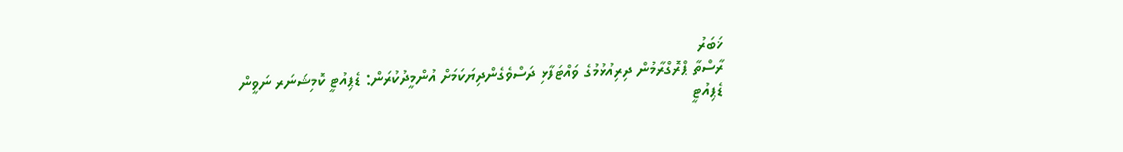ޚަބަރު
ރާސްތާ ޕްރޮގްރާމުން ދިރިއުޅުމުގެ ވައްޓަފާޅި ދަސްވެގެންދިޔަކަމަށް އުންމީދުކުރަން: ޑެޕިއުޓީ ކޮމިޝަނަރ ނަވީން
ޑެޕިއުޓީ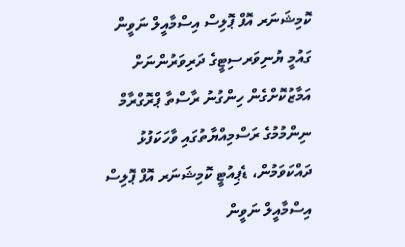ކޮމިޝަނަރ އޮފް ޕޮލިސް އިސްމާއީލް ނަވީން
ގައުމީ ޔުނިވަރސިޓީގެ ދަރިވަރުންނަށް އަމާޒުކޮށްގެން ހިންގުނު ރާސްތާ ޕްރޮގްރާމް ނިންމުމުގެ ރަސްމިއްޔާތުގައި ވާހަކަފުޅު ދައްކަވަމުން، ޑެޕިއުޓީ ކޮމިޝަނަރ އޮފް ޕޮލިސް އިސްމާއީލް ނަވީން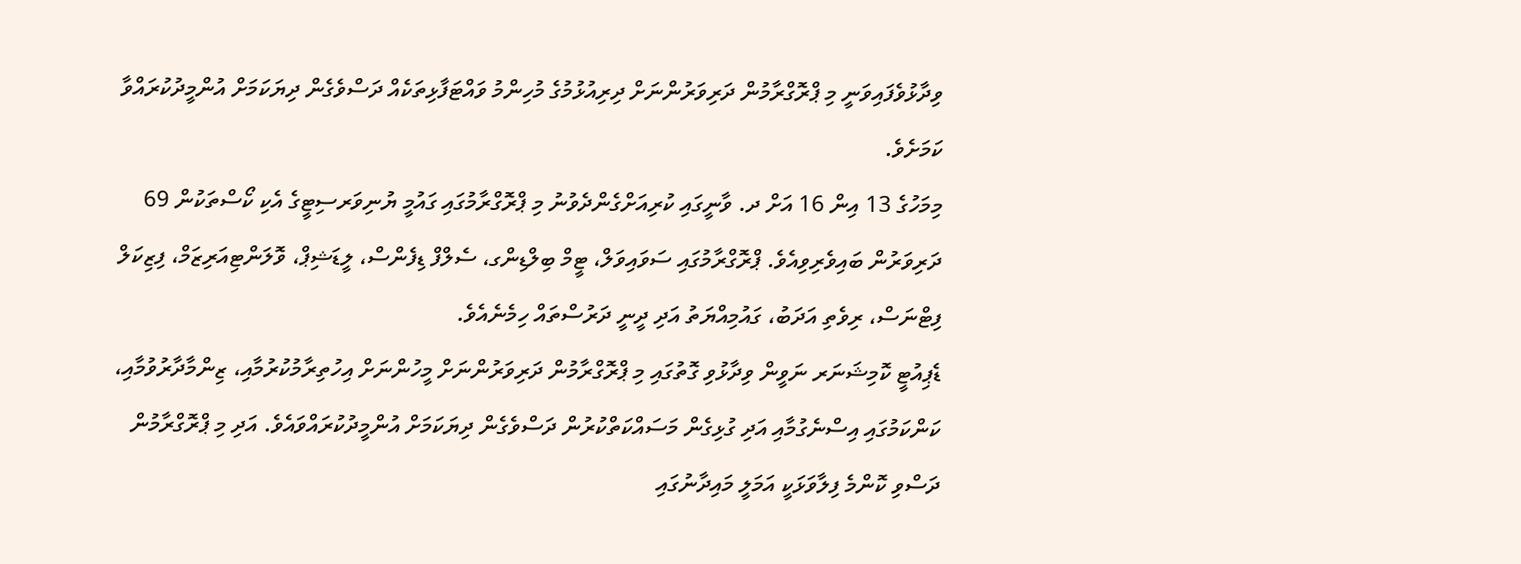ވިދާޅުވެފައިވަނީ މި ޕްރޮގްރާމުން ދަރިވަރުންނަށް ދިރިއުޅުމުގެ މުހިންމު ވައްޓަފާޅިތަކެއް ދަސްވެގެން ދިޔަކަމަށް އުންމީދުކުރައްވާ ކަމަށެވެ.
މިމަހުގެ 13 އިން 16 އަށް ދ. ވާނީގައި ކުރިއަށްގެންދެވުނު މި ޕްރޮގްރާމުގައި ގައުމީ ޔުނިވަރސިޓީގެ އެކި ކޯސްތަކުން 69 ދަރިވަރުން ބައިވެރިވިއެވެ. ޕްރޮގްރާމުގައި ސަވައިވަލް، ޓީމް ބިލްޑިންގ، ސެލްފް ޑިފެންސް، ލީޑަޝިޕް، ވޮލަންޓިއަރިޒަމް، ފިޒިކަލް ފިޓްނަސް، ރިވެތި އަދަބު، ގައުމިއްޔަތު އަދި ދީނީ ދަރުސްތައް ހިމެނެއެވެ.
ޑެޕިއުޓީ ކޮމިޝަނަރ ނަވީން ވިދާޅުވި ގޮތުގައި މި ޕްރޮގްރާމުން ދަރިވަރުންނަށް މީހުންނަށް އިހުތިރާމުކުރުމާއި، ޒިންމާދާރުވުމާއި، ކަންކަމުގައި އިސްނެގުމާއި އަދި ގުޅިގެން މަސައްކަތްކުރުން ދަސްވެގެން ދިޔަކަމަށް އުންމީދުކުރައްވައެވެ. އަދި މި ޕްރޮގްރާމުން ދަސްވި ކޮންމެ ފިލާވަޅަކީ އަމަލީ މައިދާނުގައި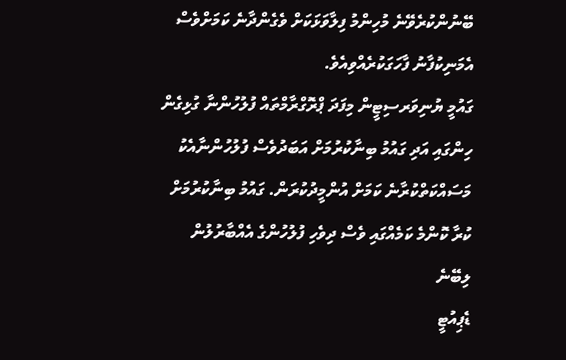ބޭނުންކުރެވޭނެ މުހިންމު ފިލާވަޅަކަށް ވެގެންދާނެ ކަމަށްވެސް އެމަނިކުފާނު ފާހަގަކުރެއްވިއެވެ.
ގައުމީ ޔުނިވަރސިޓީން މިފަދަ ޕްރޮގްރާމްތައް ފުލުހުންނާ ގުޅިގެން ހިންގައި އަދި ގައުމު ބިނާކުރުމަށް އަބަދުވެސް ފުލުހުންނާއެކު މަސައްކަތްކުރާނެ ކަމަށް އުންމީދުކުރަން. ގައުމު ބިނާކުރުމަށް ކުރާ ކޮންމެ ކަމެއްގައި ވެސް ދިވެހި ފުލުހުންގެ އެއްބާރުލުން ލިބޭނެ
ޑެޕިއުޓީ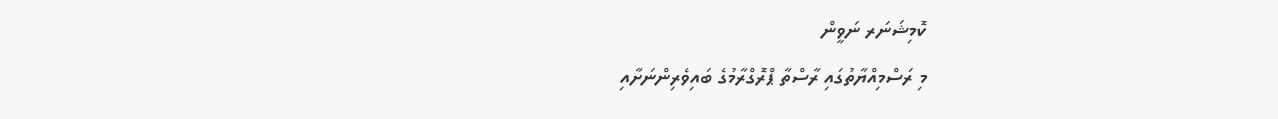ކޮމިޝަނަރ ނަވީން
މި ރަސްމިއްޔާތުގައި ރާސްތާ ޕްރޮގްރާމުގެ ބައިވެރިންނަށާއި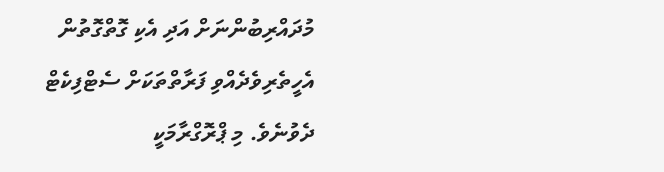މުދައްރިބުންނަށް އަދި އެކި ގޮތްގޮތުން އެހީތެރިވެދެއްވި ފަރާތްތަކަށް ސެޓްފިކެޓް ދެވުނެވެ. މި ޕްރޮގްރާމަކީ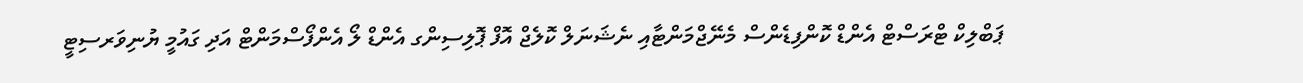ޕަބްލިކް ޓްރަސްޓް އެންޑް ކޮންފިޑެންސް މެނޭޖްމަންޓާއި ނެޝަނަލް ކޮލެޖް އޮފް ޕޮލިސިންގ އެންޑް ލޯ އެންފޯސްމަންޓް އަދި ގައުމީ ޔުނިވަރސިޓީ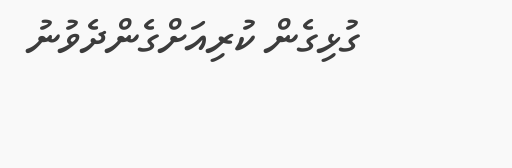ގުޅިގެން ކުރިއަށްގެންދެވުނު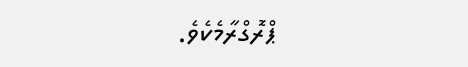ޕްރޮގްރާމެކެވެ.